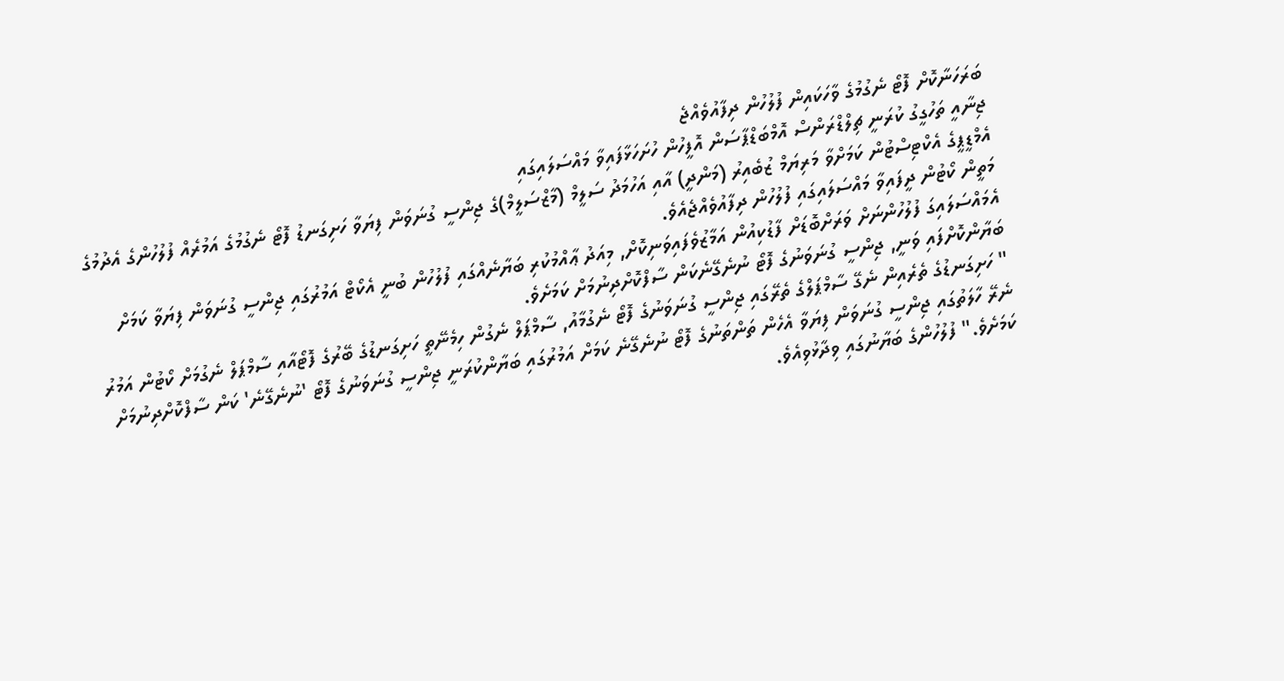ބަރަހަނާކޮށް ފޮޓޯ ނެގުމުގެ ވާހަކައިން ފުލުހުން ދިފާއުވެއްޖެ
ޖިނާއީ ތަހުގީގު ކުރަނީ ޗިލްޑްރަންސް އޮމްބަޑްޕާސަން އޮފީހުން ހުށަހަޅާފައިވާ މައްސަލައިގައި
އެމްޑީޕީގެ އެކްޓިސްޓުން ކަމަށްވާ މަރިޔަމް ޒުބެއިރު (މަންދީ) އާއި އަހުމަދު ސަލީމް (މާޒްސަލީމް)ގެ ޖިންސީ ގުނަވަން ފިޔަވާ ހަށިގަނޑު ފޮޓޯ ނެގުމުގެ އަމުރެއް ފުލުހުންގެ އެދުމުގެ މަތީން ކޯޓުން ދީފައިވާ މައްސަލައިގައި ފުލުހުން ދިފާއުވެއްޖެއެވެ.
އެމައްސަލައިގަ ފުލުހުންނަށް ވަރަށްބޮޑަށް ފާޑުކިއުން އަމާޒުވެފައިވަނިކޮށް, މިއަދު ޢާއްމުކުރި ބަޔާނެއްގައި ފުލުހުން ބުނީ އެކޯޓް އަމުރުގައި ޖިންސީ ގުނަވަން ފިޔަވާ ކަމަށް ބަޔާންކޮށްފައި ވަނީ, ޖިންސީ ގުނަވަނުގެ ފޮޓޯ ނުނެގޭނެކަން ސާފްކޮށްދިނުމަށް ކަމަށެވެ.
" ހަށިގަނޑުގެ ތެރެއިން ނެގޭ ސާމްޕަލްގެ ތެރޭގައި ޖިންސީ ގުނަވަނުގެ ފޮޓޯ ނެގުމާއު, ސާމްޕަލް ނެގުން ހިމެނޭތީ ހަށިގަނޑުގެ ބޭރުގެ ފޮޓޯއާއި ސާމްޕަލް ނެގުމަށް ކޯޓުން އަމުރު ނެރޭ ހާލަތުގައި ޖިންސީ ގުނަވަން ފިޔަވާ އެހެން ތަންތަނުގެ ފޮޓޯ ނުނެގޭނެ ކަމަށް އަމުރުގައި ބަޔާންކުރަނީ ޖިންސީ ގުނަވަނުގެ ފޮޓޯ 'ނުނެގޭނެ' ކަން ސާފްކޮށްދިނުމަށް ކަމަށެވެ." ފުލުހުންގެ ބަޔާނުގައި ވިދާޅުވިއެވެ.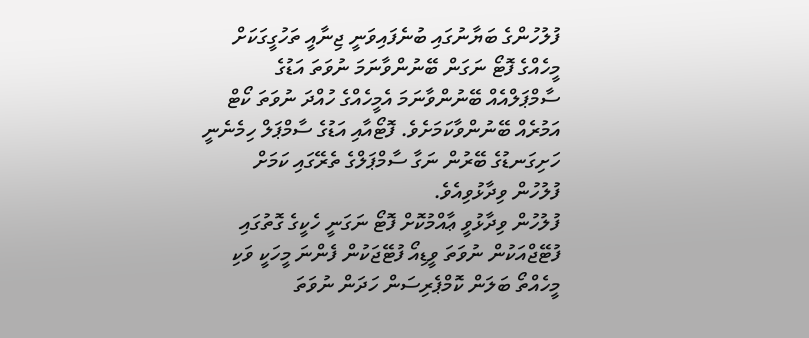ފުލުހުންގެ ބަޔާނުގައި ބުނެފައިވަނީ ޖިނާއީ ތަހުގީގަކަށް މީހެއްގެ ފޮޓޯ ނަގަން ބޭނުންވާނަމަ ނުވަތަ އަޑުގެ ސާމްޕަލްއެއް ބޭނުންވާނަމަ އެމީހެއްގެ ހުއްދަ ނުވަތަ ކޯޓް އަމުރެއް ބޭނުންވާކަމަށެވެ. ފޮޓޯއާއި އަޑުގެ ސާމްޕަލް ހިމެނެނީ ހަށިގަނޑުގެ ބޭރުން ނަގާ ސާމްޕަލްގެ ތެރޭގައި ކަމަށް ފުލުހުން ވިދާޅުވިއެވެ.
ފުލުހުން ވިދާޅުވީ ޢާއްމުކޮށް ފޮޓޯ ނަގަނީ ހެކީގެ ގޮތުގައި ފުޓޭޖްއަކުން ނުވަތަ ވީޑިއޯ ފުޓޭޖަކުން ފެންނަ މީހަކީ ވަކި މީހެއްތޯ ބަލަން ކޮމްޕެރިސަން ހަދަން ނުވަތަ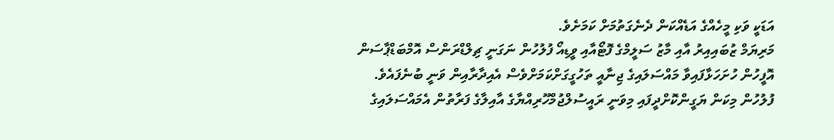އަޑަކީ ވަކި މީހެއްގެ އަޑެއްކަން ދެނެގަތުމަށް ކަމަށެވެ.
މަރިޔަމް ޒުބައިއިރު އާއި މާޒު ސަލީމްގެ ފޮޓޯއާއި ވީޑިއޯ ފުލުހުން ނަގަނީ ޗިލްޑްރަންސް އޮމްބަޑްޕާސަން އޮފީހުން ހުށަހަޅާފައިވާ މައްސަލައިގެ ޖިނާއީ ތަހުގީގަށްކަމަށްވެސް އެއިދާރާއިން ވަނީ ބުނެފައެވެ. ފުލުހުން މިކަން ޔަގީންކޮށްދީފައި މިވަނީ ރައީސުލްޖުމްހޫރިއްޔާގެ އާއިލާގެ ފަރާތުން އެމައްސަލައިގެ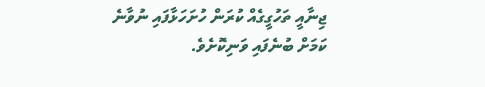ޖިނާއީ ތަހުގީގެއް ކުރަން ހުށަހަޅާފައި ނުވާނެ ކަމަށް ބުނެފައި ވަނިކޮށެވެ.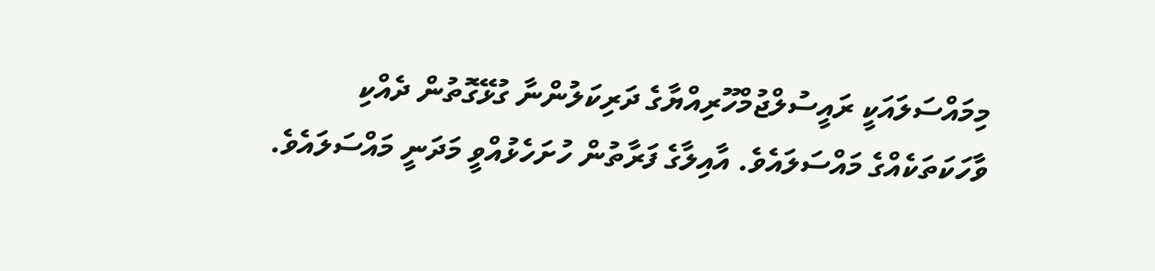މިމައްސަލައަކީ ރައީސުލްޖުމްހޫރިއްޔާގެ ދަރިކަލުންނާ ގުޅޭގޮތުން ދެއްކި ވާހަކަތަކެއްގެ މައްސަލައެވެ. އާއިލާގެ ފަރާތުން ހުށަހެޅުއްވީ މަދަނީ މައްސަލައެވެ.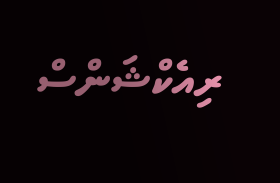ރިއެކްޝަންސް